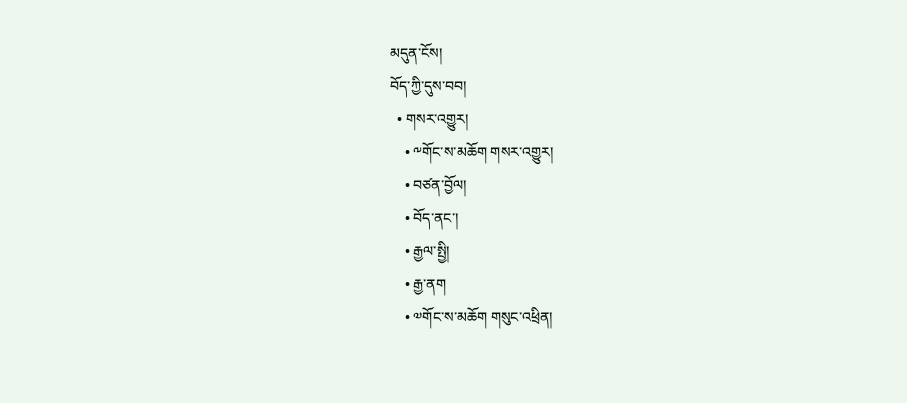མདུན་ངོས།
བོད་ཀྱི་དུས་བབ།
  • གསར་འགྱུར།
    • ༸གོང་ས་མཆོག གསར་འགྱུར།
    • བཙན་བྱོལ།
    • བོད་ནང་།
    • རྒྱལ་སྤྱི།
    • རྒྱ་ནག
    • ༧གོང་ས་མཆོག གསུང་འཕྲིན།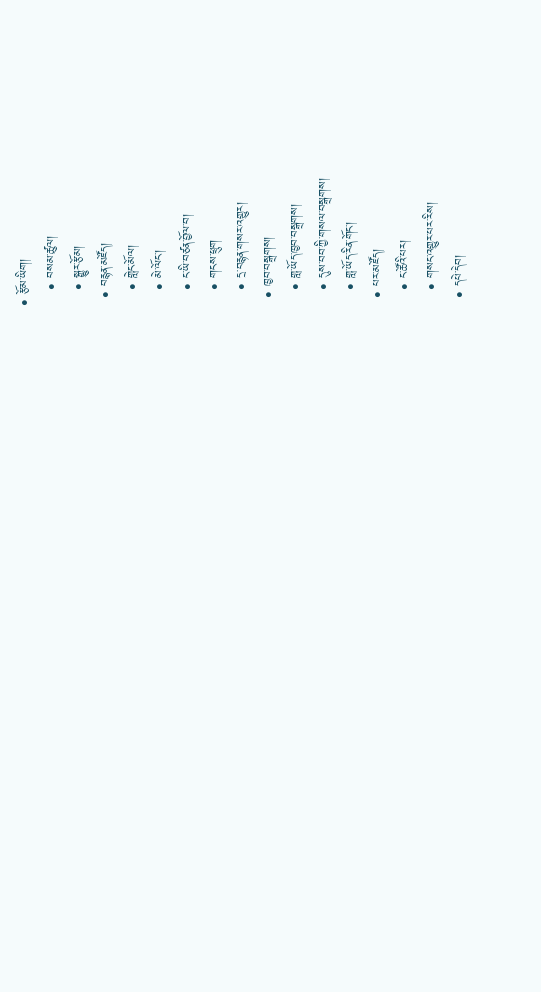• རྩོམ་ཡིག།
    • བསམ་ཚུལ།
    • སྒྱུར་རྩོམ།
  • བརྙན་མཛོད།
    • གླེང་མོལ།
    • མེ་ལོང་།
    • ང་ཡི་བཙན་བྱོལ་བ།
    • གངས་ཕྲུག
    • དྲ་བརྙན་གསར་འགྱུར།
  • ཁྱབ་བསྒྲགས།
    • གླ་ཡོད་ཁྱབ་བསྒྲགས།
    • དུས་བབ་ཀྱི་གསལ་བསྒྲགས།
    • གླ་ཡོད་རིན་གོང་།
  • པར་མཛོད།
    • ང་ཚོའི་པར།
    • གསང་འགྱུར་པར་རིས།
  • དཔེ་དེབ།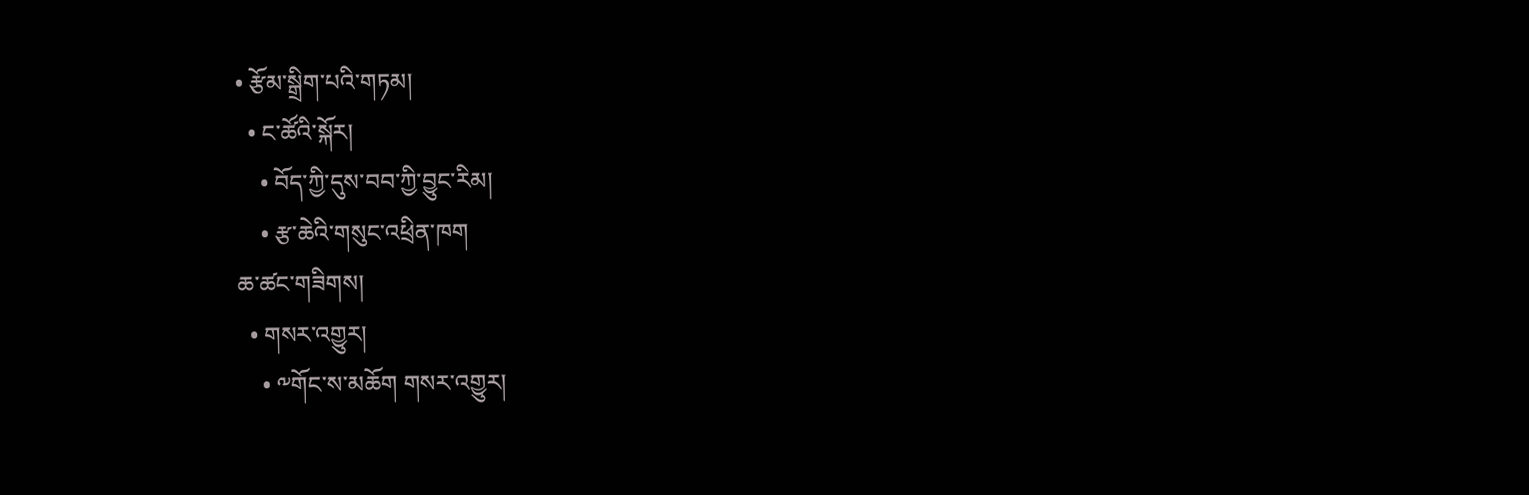• རྩོམ་སྒྲིག་པའི་གཏམ།
  • ང་ཚོའི་སྐོར།
    • བོད་ཀྱི་དུས་བབ་ཀྱི་བྱུང་རིམ།
    • རྩ་ཆེའི་གསུང་འཕྲིན་ཁག
ཆ་ཚང་གཟིགས།
  • གསར་འགྱུར།
    • ༸གོང་ས་མཆོག གསར་འགྱུར།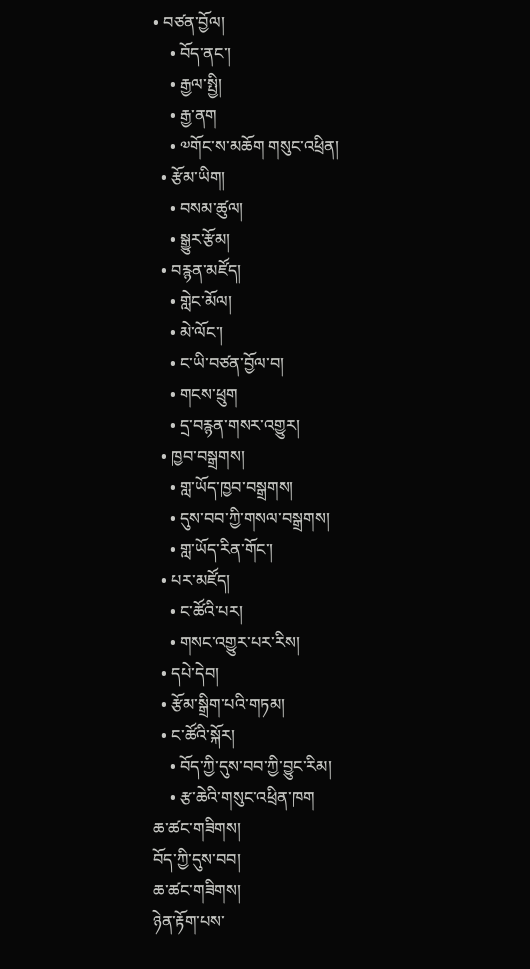• བཙན་བྱོལ།
    • བོད་ནང་།
    • རྒྱལ་སྤྱི།
    • རྒྱ་ནག
    • ༧གོང་ས་མཆོག གསུང་འཕྲིན།
  • རྩོམ་ཡིག།
    • བསམ་ཚུལ།
    • སྒྱུར་རྩོམ།
  • བརྙན་མཛོད།
    • གླེང་མོལ།
    • མེ་ལོང་།
    • ང་ཡི་བཙན་བྱོལ་བ།
    • གངས་ཕྲུག
    • དྲ་བརྙན་གསར་འགྱུར།
  • ཁྱབ་བསྒྲགས།
    • གླ་ཡོད་ཁྱབ་བསྒྲགས།
    • དུས་བབ་ཀྱི་གསལ་བསྒྲགས།
    • གླ་ཡོད་རིན་གོང་།
  • པར་མཛོད།
    • ང་ཚོའི་པར།
    • གསང་འགྱུར་པར་རིས།
  • དཔེ་དེབ།
  • རྩོམ་སྒྲིག་པའི་གཏམ།
  • ང་ཚོའི་སྐོར།
    • བོད་ཀྱི་དུས་བབ་ཀྱི་བྱུང་རིམ།
    • རྩ་ཆེའི་གསུང་འཕྲིན་ཁག
ཆ་ཚང་གཟིགས།
བོད་ཀྱི་དུས་བབ།
ཆ་ཚང་གཟིགས།
ཉེན་རྟོག་པས་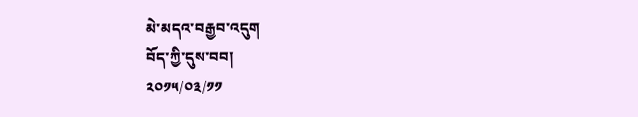མེ་མདའ་བརྒྱབ་འདུག
བོད་ཀྱི་དུས་བབ།
༢༠༡༥/༠༣/༡༡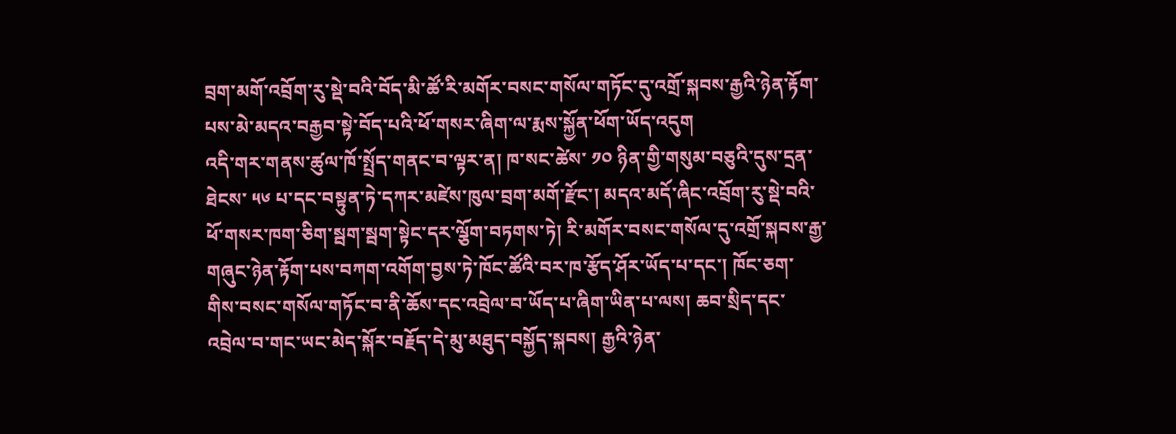བྲག་མགོ་འབྲོག་རུ་སྡེ་བའི་བོད་མི་ཚོ་རི་མགོར་བསང་གསོལ་གཏོང་དུ་འགྲོ་སྐབས་རྒྱའི་ཉེན་རྟོག་པས་མེ་མདའ་བརྒྱབ་སྟེ་བོད་པའི་ཕོ་གསར་ཞིག་ལ་རྨས་སྐྱོན་ཕོག་ཡོད་འདུག
འདི་གར་གནས་ཚུལ་ཁོ་སྤྲོད་གནང་བ་ལྟར་ན། ཁ་སང་ཚེས་ ༡༠ ཉིན་གྱི་གསུམ་བཅུའི་དུས་དྲན་ཐེངས་ ༥༦ པ་དང་བསྟུན་ཏེ་དཀར་མཛེས་ཁུལ་བྲག་མགོ་རྫོང་། མདའ་མདོ་ཞིང་འབྲོག་རུ་སྡེ་བའི་ཕོ་གསར་ཁག་ཅིག་སྦག་སྦག་སྟེང་དར་ལྕོག་བཏགས་ཏེ། རི་མགོར་བསང་གསོལ་དུ་འགྲོ་སྐབས་རྒྱ་གཞུང་ཉེན་རྟོག་པས་བཀག་འགོག་བྱས་ཏེ་ཁོང་ཚོའི་བར་ཁ་རྩོད་ཤོར་ཡོད་པ་དང་། ཁོང་ཅག་གིས་བསང་གསོལ་གཏོང་བ་ནི་ཆོས་དང་འབྲེལ་བ་ཡོད་པ་ཞིག་ཡིན་པ་ལས། ཆབ་སྲིད་དང་འབྲེལ་བ་གང་ཡང་མེད་སྐོར་བརྗོད་དེ་མུ་མཐུད་བསྐྱོད་སྐབས། རྒྱའི་ཉེན་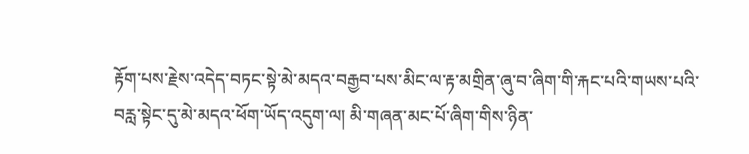རྟོག་པས་རྗེས་འདེད་བཏང་སྟེ་མེ་མདའ་བརྒྱབ་པས་མིང་ལ་རྟ་མགྲིན་ཞུ་བ་ཞིག་གི་རྐང་པའི་གཡས་པའི་བརླ་སྟེང་དུ་མེ་མདའ་ཕོག་ཡོད་འདུག་ལ། མི་གཞན་མང་པོ་ཞིག་གིས་ཉིན་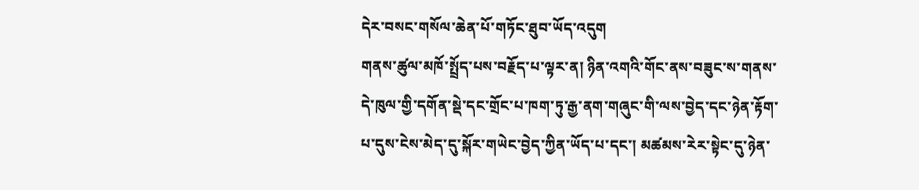དེར་བསང་གསོལ་ཆེན་པོ་གཏོང་ཐུབ་ཡོད་འདུག
གནས་ཚུལ་མཁོ་སྤྲོད་པས་བརྗོད་པ་ལྟར་ན། ཉིན་འགའི་གོང་ནས་བཟུང་ས་གནས་དེ་ཁུལ་གྱི་དགོན་སྡེ་དང་གྲོང་པ་ཁག་ཏུ་རྒྱ་ནག་གཞུང་གི་ལས་བྱེད་དང་ཉེན་རྟོག་པ་དུས་ངེས་མེད་དུ་སྐོར་གཡེང་བྱེད་ཀྱིན་ཡོད་པ་དང་། མཚམས་རེར་སྟེང་དུ་ཉེན་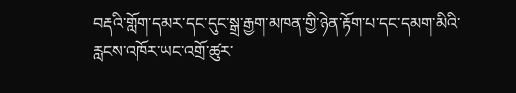བརྡའི་གློག་དམར་དང་དུང་སྒྲ་རྒྱག་མཁན་གྱི་ཉེན་རྟོག་པ་དང་དམག་མིའི་རླངས་འཁོར་ཡང་འགྲོ་ཚུར་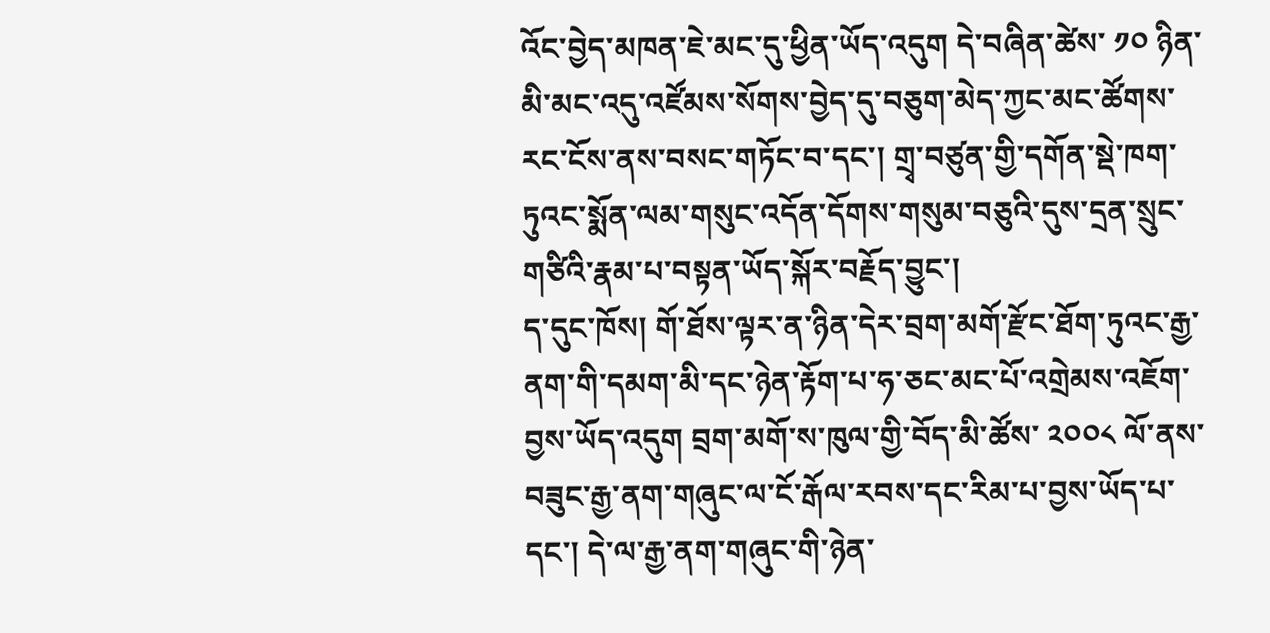འོང་བྱེད་མཁན་ཇེ་མང་དུ་ཕྱིན་ཡོད་འདུག དེ་བཞིན་ཚེས་ ༡༠ ཉིན་མི་མང་འདུ་འཛོམས་སོགས་བྱེད་དུ་བཅུག་མེད་ཀྱང་མང་ཚོགས་རང་ངོས་ནས་བསང་གཏོང་བ་དང་། གྲྭ་བཙུན་གྱི་དགོན་སྡེ་ཁག་ཏུའང་སྨོན་ལམ་གསུང་འདོན་དོགས་གསུམ་བཅུའི་དུས་དྲན་སྲུང་གཙིའི་རྣམ་པ་བསྟན་ཡོད་སྐོར་བརྗོད་བྱུང་།
ད་དུང་ཁོས། གོ་ཐོས་ལྟར་ན་ཉིན་དེར་བྲག་མགོ་རྫོང་ཐོག་ཏུའང་རྒྱ་ནག་གི་དམག་མི་དང་ཉེན་རྟོག་པ་ཧ་ཅང་མང་པོ་འགྲེམས་འཇོག་བྱས་ཡོད་འདུག བྲག་མགོ་ས་ཁུལ་གྱི་བོད་མི་ཚོས་ ༢༠༠༨ ལོ་ནས་བཟུང་རྒྱ་ནག་གཞུང་ལ་ངོ་རྒོལ་རབས་དང་རིམ་པ་བྱས་ཡོད་པ་དང་། དེ་ལ་རྒྱ་ནག་གཞུང་གི་ཉེན་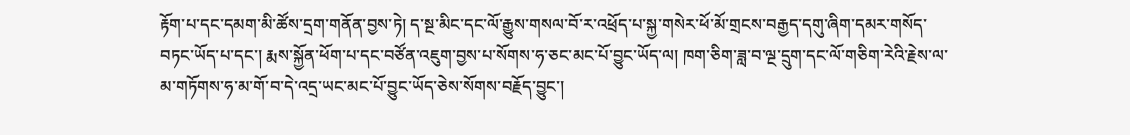རྟོག་པ་དང་དམག་མི་ཚོས་དྲག་གནོན་བྱས་ཏེ། ད་སྔ་མིང་དང་ལོ་རྒྱུས་གསལ་བོ་ར་འཕྲོད་པ་སྐྱ་གསེར་ཕོ་མོ་གྲངས་བརྒྱད་དགུ་ཞིག་དམར་གསོད་བཏང་ཡོད་པ་དང་། རྨས་སྐྱོན་ཕོག་པ་དང་བཙོན་འཇུག་བྱས་པ་སོགས་ཧ་ཅང་མང་པོ་བྱུང་ཡོད་ལ། ཁག་ཅིག་ཟླ་བ་ལྔ་དྲུག་དང་ལོ་གཅིག་རེའི་རྗེས་ལ་མ་གཏོགས་ཧ་མ་གོ་བ་དེ་འདྲ་ཡང་མང་པོ་བྱུང་ཡོད་ཅེས་སོགས་བརྗོད་བྱུང་།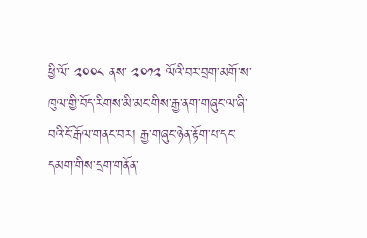ཕྱི་ལོ་ ༢༠༠༨ ནས་ ༢༠༡༢ ལོའི་བར་བྲག་མགོ་ས་ཁུལ་གྱི་བོད་རིགས་མི་མང་གིས་རྒྱ་ནག་གཞུང་ལ་ཞི་བའི་ངོ་རྒོལ་གནང་བར། རྒྱ་གཞུང་ཉེན་རྟོག་པ་དང་དམག་གིས་དྲག་གནོན་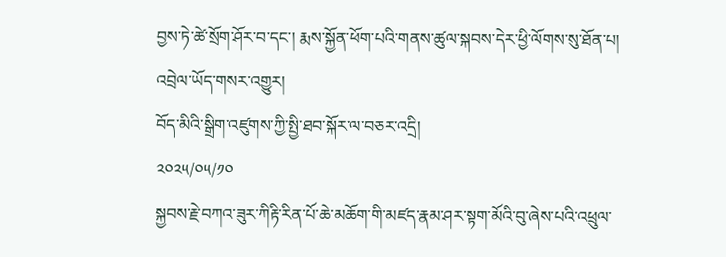བྱས་ཏེ་ཚེ་སྲོག་ཤོར་བ་དང་། རྨས་སྐྱོན་ཕོག་པའི་གནས་ཚུལ་སྐབས་དེར་ཕྱི་ལོགས་སུ་ཐོན་པ།
འབྲེལ་ཡོད་གསར་འགྱུར།
བོད་མིའི་སྒྲིག་འཛུགས་ཀྱི་སྤྱི་ཐབ་སྐོར་ལ་བཅར་འདྲི།
༢༠༢༥/༠༥/༡༠
སྐྱབས་རྗེ་བཀའ་ཟུར་ཀིརྟི་རིན་པོ་ཆེ་མཆོག་གི་མཛད་རྣམ་ཤར་སྟག་མོའི་བུ་ཞེས་པའི་འཕྲུལ་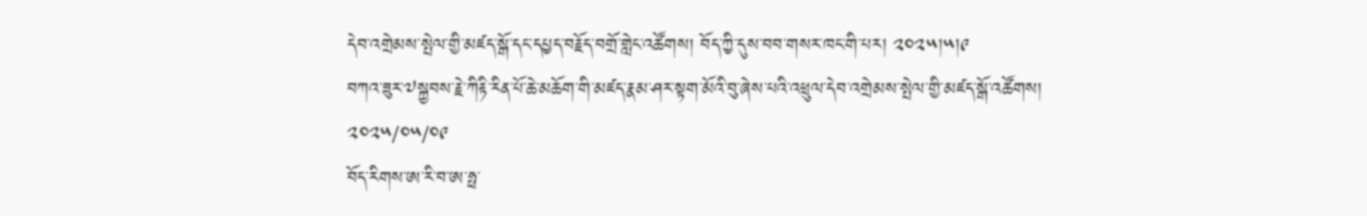དེབ་འགྲེམས་སྤེལ་གྱི་མཛད་སྒོ་དང་དཔྱད་བརྗོད་བགྲོ་གླེང་འཚོགས། བོད་ཀྱི་དུས་བབ་གསར་ཁང་གི་པར། ༢༠༢༥།༥།༩
བཀའ་ཟུར་༧སྐྱབས་རྗེ་ཀིརྟི་རིན་པོ་ཆེ་མཆོག་གི་མཛད་རྣམ་ཤར་སྟག་མོའི་བུ་ཞེས་པའི་འཕྲུལ་དེབ་འགྲེམས་སྤེལ་གྱི་མཛད་སྒོ་འཚོགས།
༢༠༢༥/༠༥/༠༩
བོད་རིགས་ཨ་རི་བ་ཨ་ཧྥ་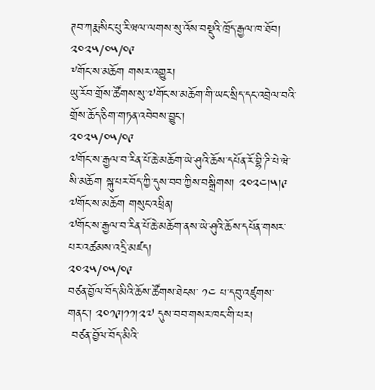ཊབ་ཀརྨ་སིང་པུ་རི་ཝལ་ལགས་སུ་འོས་བསྡུའི་ཁྲོད་རྒྱལ་ཁ་ཐོབ།
༢༠༢༥/༠༥/༠༩
༸གོང་ས་མཆོག གསར་འགྱུར།
ཡུ་རོབ་གྲོས་ཚོགས་སུ་༧གོང་ས་མཆོག་གི་ཡང་སྲིད་དང་འབྲེལ་བའི་གྲོས་ཆོད་ཅིག་གཏན་འབེབས་བྱུང་།
༢༠༢༥/༠༥/༠༩
༧གོང་ས་རྒྱལ་བ་རིན་པོ་ཆེ་མཆོག་ཡེ་ཤུའི་ཆོས་དཔོན་རོ་བྷི་ཌི་པེ་ཝེ་སི་མཆོག སྐུ་པར་བོད་ཀྱི་དུས་བབ་ཀྱིས་བསྒྲིགས། ༢༠༢༤།༥།༩
༧གོང་ས་མཆོག གསུང་འཕྲིན།
༧གོང་ས་རྒྱལ་བ་རིན་པོ་ཆེ་མཆོག་ནས་ཡེ་ཤུའི་ཆོས་དཔོན་གསར་པར་འཚམས་འདྲི་མཛད།
༢༠༢༥/༠༥/༠༩
བཙན་བྱོལ་བོད་མིའི་ཆོས་ཚོགས་ཐེངས་ ༡༤ པ་དབུ་འཛུགས་གནང་། ༢༠༡༩།༡༡།༢༧ དུས་བབ་གསར་ཁང་གི་པར།
 བཙན་བྱོལ་བོད་མིའི་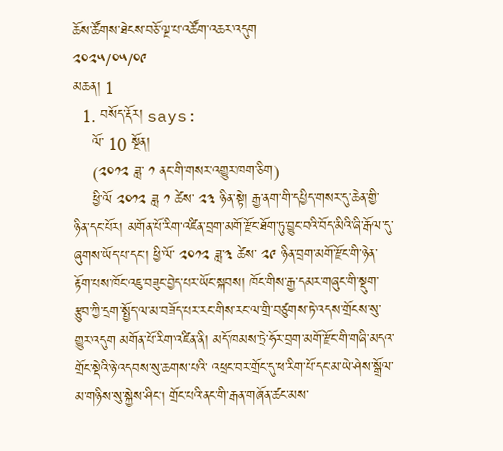ཆོས་ཚོགས་ཐེངས་བཅོ་ལྔ་པ་འཚོག་འཆར་འདུག
༢༠༢༥/༠༥/༠༩
མཆན། 1
  1. བསོད་རྡོར། says:
    ལོ་ 10 སྔོན།
    (༢༠༡༢ ཟླ་ ༡ ནང་གི་གསར་འགྱུར་ཁག་ཅིག)
    ཕྱི་ལོ ༢༠༡༢ ཟླ ༡ ཚེས་ ༢༣ ཉིན་སྟེ། རྒྱ་ནག་གི་དཔྱིད་གསར་དུ་ཆེན་གྱི་ཉིན་དང་པོར། མགོན་པོ་རིག་འཛིན་བྲག་མགོ་རྫོང་ཐོག་ཏུ་བྱུང་བའི་བོད་མིའི་ཞི་རྒོལ་དུ་ཞུགས་ཡོད་པ་དང་། ཕྱི་ལོ་ ༢༠༡༢ ཟླ་༣ ཚེས་ ༢༩ ཉིན་བྲག་མགོ་རྫོང་གི་ཉེན་རྟོག་པས་ཁོང་འཇུ་བཟུང་བྱེད་པར་ཡོང་སྐབས། ཁོང་གིས་རྒྱ་དམར་གཞུང་གི་སྡུག་རྩུབ་ཀྱི་དྲག་སྤྱོད་ལ་མ་བཟོད་པར་རང་གིས་རང་ལ་གྲི་བཙུགས་ཏེ་འདས་གྲོངས་སུ་གྱུར་འདུག མགོན་པོ་རིག་འཛིན་ནི། མདོ་ཁམས་ཏྲེ་ཧོར་བྲག་མགོ་རྫོང་གི་གཞི་མདའ་གྲོང་སྡེའི་ཉེ་འདབས་སུ་ཆགས་པའི་ འཕྲང་བར་གྲོང་དུ་ཕ་རིག་པོ་དང་མ་ཡེ་ཤེས་སྒྲོལ་མ་གཉིས་སུ་སྐྱེས་ཤིང། གྲོང་པའི་ནང་གི་རྒན་གཞོན་ཚང་མས་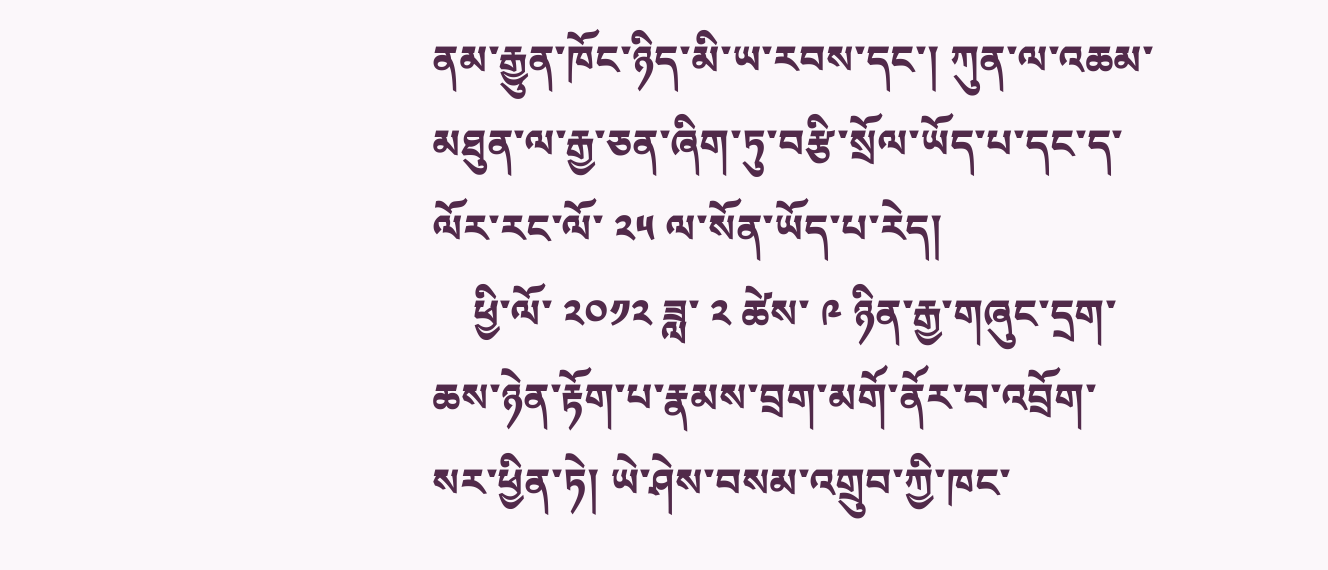ནམ་རྒྱུན་ཁོང་ཉིད་མི་ཡ་རབས་དང་། ཀུན་ལ་འཆམ་མཐུན་ལ་རྒྱ་ཅན་ཞིག་ཏུ་བརྩི་སྲོལ་ཡོད་པ་དང་ད་ལོར་རང་ལོ་ ༢༥ ལ་སོན་ཡོད་པ་རེད།
    ཕྱི་ལོ་ ༢༠༡༢ ཟླ་ ༢ ཚེས་ ༩ ཉིན་རྒྱ་གཞུང་དྲག་ཆས་ཉེན་རྟོག་པ་རྣམས་བྲག་མགོ་ནོར་བ་འབྲོག་སར་ཕྱིན་ཏེ། ཡེ་ཤེས་བསམ་འགྲུབ་ཀྱི་ཁང་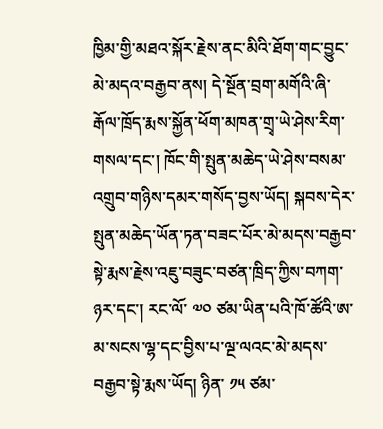ཁྱིམ་གྱི་མཐའ་སྐོར་རྗེས་ནང་མིའི་ཐོག་གང་བྱུང་མེ་མདའ་བརྒྱབ་ནས། དེ་སྔོན་བྲག་མགོའི་ཞི་རྒོལ་ཁྲོད་རྨས་སྐྱོན་ཕོག་མཁན་གྲྭ་ཡེ་ཤེས་རིག་གསལ་དང་། ཁོང་གི་སྤུན་མཆེད་ཡེ་ཤེས་བསམ་འགྲུབ་གཉིས་དམར་གསོད་བྱས་ཡོད། སྐབས་དེར་སྤུན་མཆེད་ཡོན་ཏན་བཟང་པོར་མེ་མདས་བརྒྱབ་སྟེ་རྨས་རྗེས་འཇུ་བཟུང་བཙན་ཁྲིད་ཀྱིས་བཀག་ཉར་དང་། རང་ལོ་ ༧༠ ཙམ་ཡིན་པའི་ཁོ་ཚོའི་ཨ་མ་སངས་ལྷ་དང་བྱིས་པ་ལྔ་ལའང་མེ་མདས་བརྒྱབ་སྟེ་རྨས་ཡོད། ཉིན་ ༡༥ ཙམ་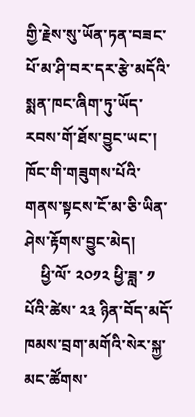གྱི་རྗེས་སུ་ཡོན་ཏན་བཟང་པོ་མ་ཤི་བར་དར་རྩེ་མདོའི་སྨན་ཁང་ཞིག་ཏུ་ཡོད་རབས་གོ་ཐོས་བྱུང་ཡང་། ཁོང་གི་གཟུགས་པོའི་གནས་སྟངས་ངོ་མ་ཅི་ཡིན་ཤེས་རྟོགས་བྱུང་མེད།
    ཕྱི་ལོ་ ༢༠༡༢ ཕྱི་ཟླ་ ༡ པོའི་ཚེས་ ༢༣ ཉིན་བོད་མདོ་ཁམས་བྲག་མགོའི་སེར་སྐྱ་མང་ཚོགས་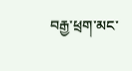བརྒྱ་ཕྲག་མང་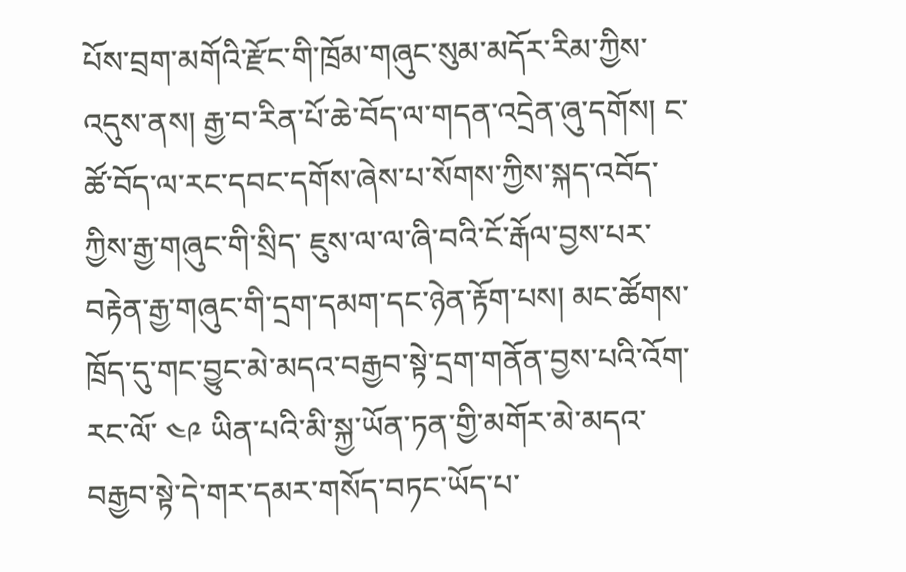པོས་བྲག་མགོའི་རྫོང་གི་ཁྲོམ་གཞུང་སུམ་མདོར་རིམ་ཀྱིས་འདུས་ནས། རྒྱ་བ་རིན་པོ་ཆེ་བོད་ལ་གདན་འདྲེན་ཞུ་དགོས། ང་ཚོ་བོད་ལ་རང་དབང་དགོས་ཞེས་པ་སོགས་ཀྱིས་སྐད་འབོད་ཀྱིས་རྒྱ་གཞུང་གི་སྲིད་ ཇུས་ལ་ལ་ཞི་བའི་ངོ་རྒོལ་བྱས་པར་བརྟེན་རྒྱ་གཞུང་གི་དྲག་དམག་དང་ཉེན་རྟོག་པས། མང་ཚོགས་ཁྲོད་དུ་གང་བྱུང་མེ་མདའ་བརྒྱབ་སྟེ་དྲག་གནོན་བྱས་པའི་འོག་རང་ལོ་ ༤༩ ཡིན་པའི་མི་སྐྱ་ཡོན་ཏན་གྱི་མགོར་མེ་མདའ་བརྒྱབ་སྟེ་དེ་གར་དམར་གསོད་བཏང་ཡོད་པ་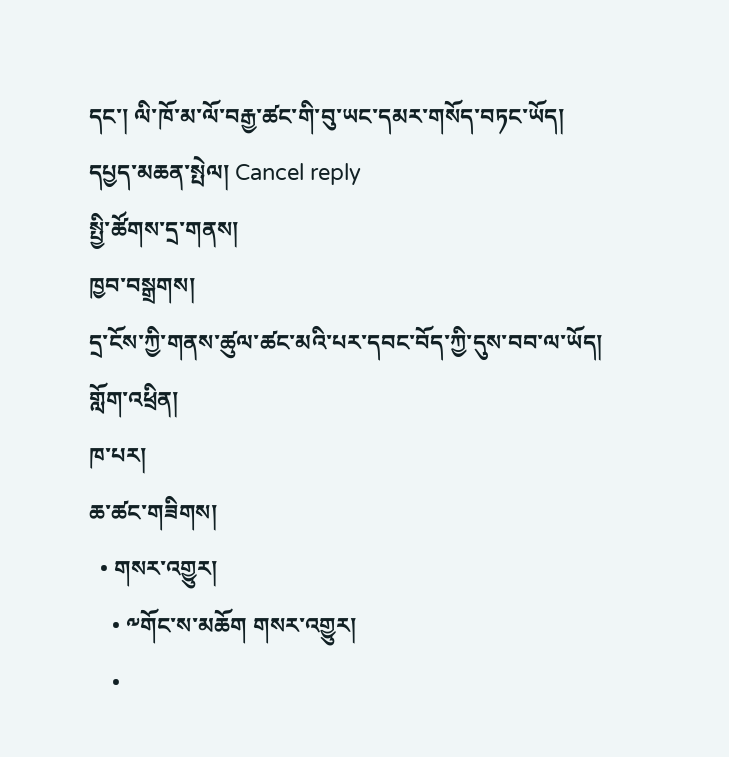དང་། ལི་ཁོ་མ་ལོ་བརྒྱ་ཚང་གི་བུ་ཡང་དམར་གསོད་བཏང་ཡོད།
དཔྱད་མཆན་སྤེལ། Cancel reply
སྤྱི་ཚོགས་དྲ་གནས།
ཁྱབ་བསྒྲགས།
དྲ་ངོས་ཀྱི་གནས་ཚུལ་ཚང་མའི་པར་དབང་བོད་ཀྱི་དུས་བབ་ལ་ཡོད།
གློག་འཕྲིན།
ཁ་པར།
ཆ་ཚང་གཟིགས།
  • གསར་འགྱུར།
    • ༸གོང་ས་མཆོག གསར་འགྱུར།
    •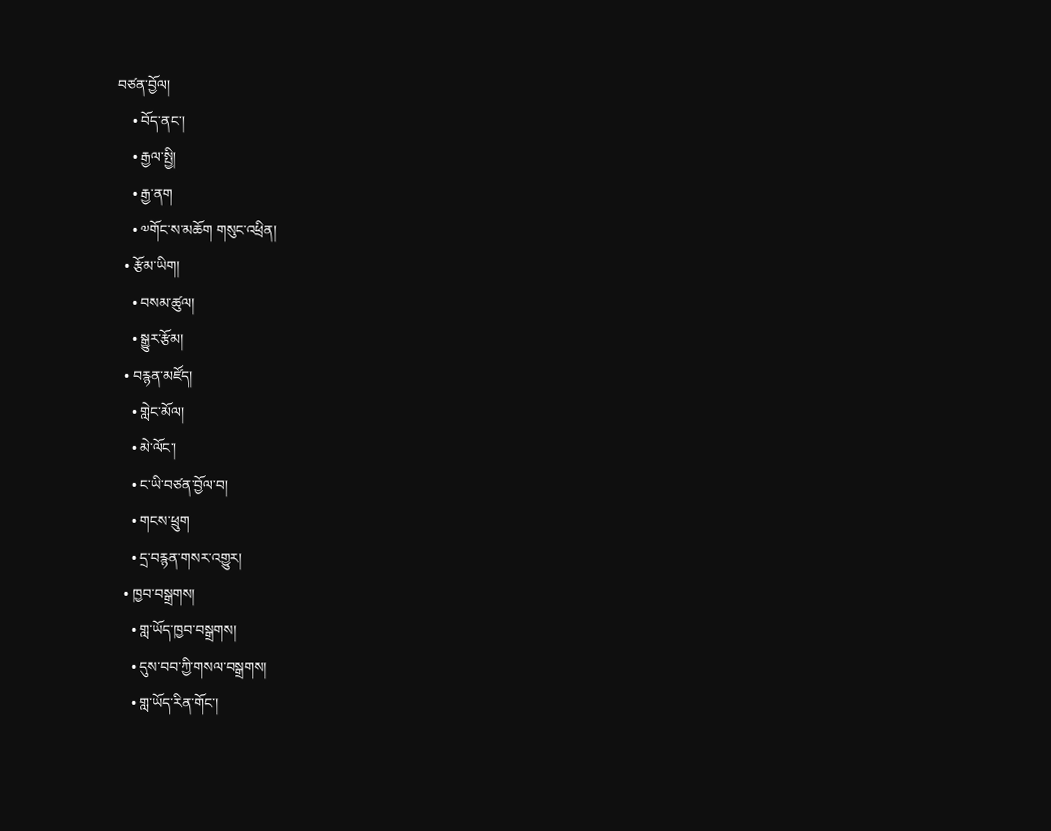བཙན་བྱོལ།
    • བོད་ནང་།
    • རྒྱལ་སྤྱི།
    • རྒྱ་ནག
    • ༧གོང་ས་མཆོག གསུང་འཕྲིན།
  • རྩོམ་ཡིག།
    • བསམ་ཚུལ།
    • སྒྱུར་རྩོམ།
  • བརྙན་མཛོད།
    • གླེང་མོལ།
    • མེ་ལོང་།
    • ང་ཡི་བཙན་བྱོལ་བ།
    • གངས་ཕྲུག
    • དྲ་བརྙན་གསར་འགྱུར།
  • ཁྱབ་བསྒྲགས།
    • གླ་ཡོད་ཁྱབ་བསྒྲགས།
    • དུས་བབ་ཀྱི་གསལ་བསྒྲགས།
    • གླ་ཡོད་རིན་གོང་།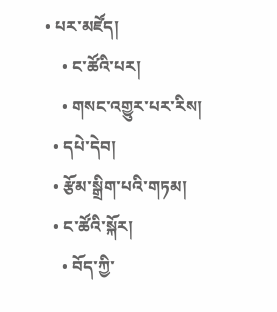• པར་མཛོད།
    • ང་ཚོའི་པར།
    • གསང་འགྱུར་པར་རིས།
  • དཔེ་དེབ།
  • རྩོམ་སྒྲིག་པའི་གཏམ།
  • ང་ཚོའི་སྐོར།
    • བོད་ཀྱི་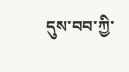དུས་བབ་ཀྱི་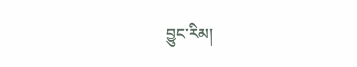བྱུང་རིམ།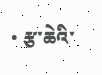• རྩ་ཆེའི་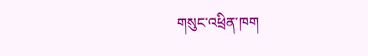གསུང་འཕྲིན་ཁག